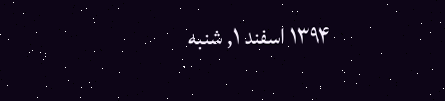۱۳۹۴ اسفند ۱, شنبه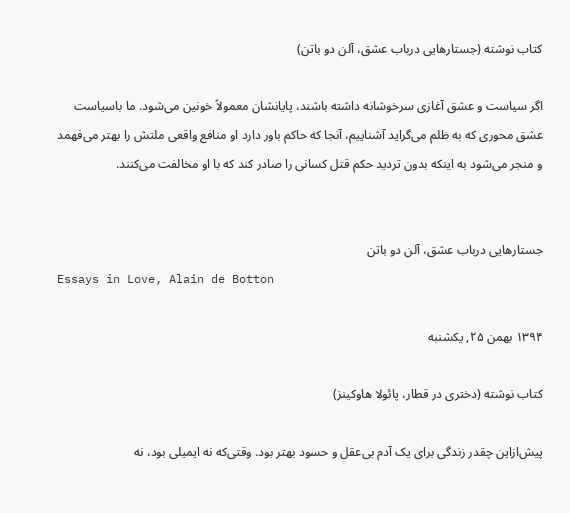کتاب نوشته (جستارهایی درباب عشق، آلن دو باتن)

اگر سیاست و عشق آغازی سرخوشانه داشته باشند، پایانشان معمولاً خونین می‌شود. ما باسیاست عشق محوری که به ظلم می‌گراید آشناییم، آنجا که حاکم باور دارد او منافع واقعی ملتش را بهتر می‌فهمد و منجر می‌شود به اینکه بدون تردید حکم قتل کسانی را صادر کند که با او مخالفت می‌کنند.


جستارهایی درباب عشق، آلن دو باتن
Essays in Love, Alain de Botton

۱۳۹۴ بهمن ۲۵, یکشنبه

کتاب نوشته (دختری در قطار، پائولا هاوکینز)

پیش‌ازاین چقدر زندگی برای یک آدم بی‌عقل و حسود بهتر بود. وقتی‌که نه ایمیلی بود، نه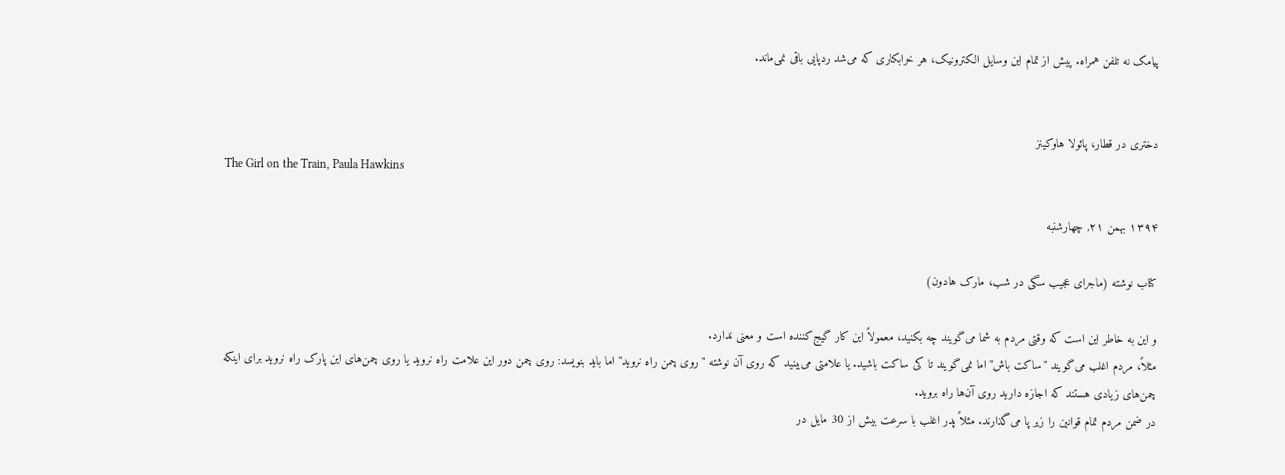پیامک نه تلفن همراه. پیش از تمام این وسایل الکترونیک، هر خرابکاری که می‌شد ردپایی باقی نمی‌ماند.


دختری در قطار، پائولا هاوکینز
The Girl on the Train, Paula Hawkins

۱۳۹۴ بهمن ۲۱, چهارشنبه

کتاب نوشته (ماجرای عجیب سگی در شب، مارک هادون)

و این به خاطر این است که وقتی مردم به شما می‌گویند چه بکنید، معمولاً این کار گیج‌کننده است و معنی ندارد.
مثلاً، مردم اغلب می‌گویند "ساکت باش" اما نمی‌گویند تا کی ساکت باشید. یا علامتی می‌بینید که روی آن نوشته "روی چمن راه نروید" اما باید بنویسد: روی چمن دور این علامت راه نروید یا روی چمن‌های این پارک راه نروید برای اینکه چمن‌های زیادی هستند که اجازه دارید روی آن‌ها راه بروید.
در ضمن مردم تمام قوانین را زیر پا می‌گذارند. مثلاً پدر اغلب با سرعت بیش از 30 مایل در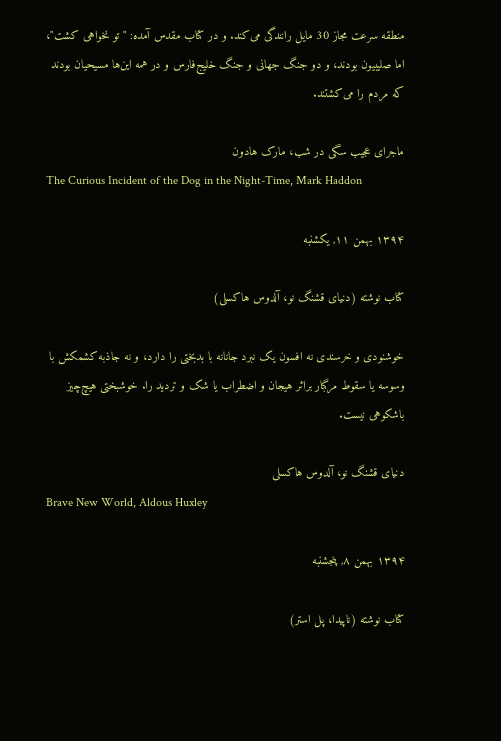منطقه سرعت مجاز 30 مایل رانندگی می‌کند. و در کتاب مقدس آمده: "تو نخواهی کشت"، اما صلیبیون بودند، و دو جنگ جهانی و جنگ خلیج‌فارس و در همه این‌ها مسیحیان بودند که مردم را می‌کشتند.

ماجرای عجیب سگی در شب، مارک هادون
The Curious Incident of the Dog in the Night-Time, Mark Haddon

۱۳۹۴ بهمن ۱۱, یکشنبه

کتاب نوشته (دنیای قشنگ نو، آلدوس هاکسلی)

خوشنودی و خرسندی نه افسون یک نبرد جانانه با بدبختی را دارد، و نه جاذبه کشمکش با وسوسه یا سقوط مرگبار براثر هیجان و اضطراب یا شک و تردید را. خوشبختی هیچ‌چیز باشکوهی نیست.

دنیای قشنگ نو، آلدوس هاکسلی
Brave New World, Aldous Huxley

۱۳۹۴ بهمن ۸, پنجشنبه

کتاب نوشته (ناپیدا، پل استر)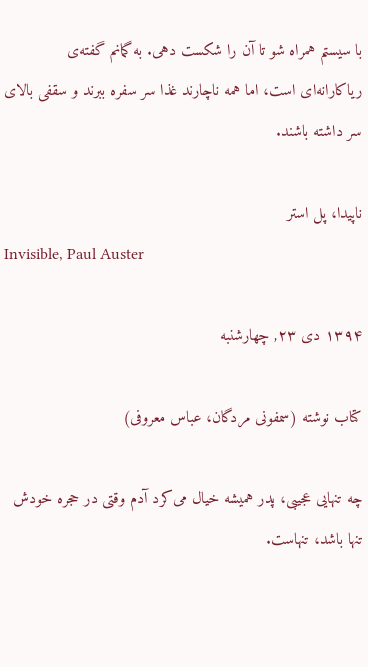با سیستم همراه شو تا آن را شکست دهی. به گمانم گفته‌ی ریاکارانه‌ای است، اما همه ناچارند غذا سر سفره ببرند و سقفی بالای سر داشته باشند.

ناپیدا، پل استر
Invisible, Paul Auster

۱۳۹۴ دی ۲۳, چهارشنبه

کتاب نوشته (سمفونی مردگان، عباس معروفی)

چه تنهایی عجیبی، پدر همیشه خیال می‌کرد آدم وقتی در حجره خودش تنها باشد، تنهاست.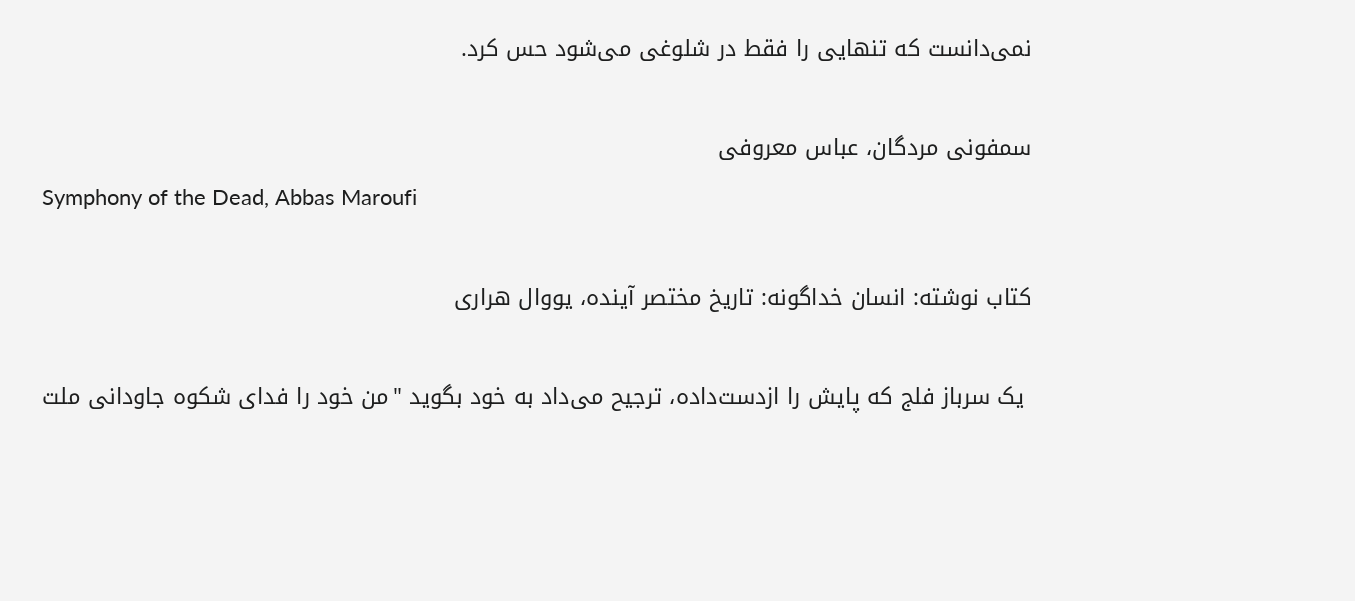نمی‌دانست که تنهایی را فقط در شلوغی می‌شود حس کرد.

سمفونی مردگان، عباس معروفی
Symphony of the Dead, Abbas Maroufi

کتاب نوشته: انسان خداگونه: تاریخ مختصر آینده، یووال هراری

 یک سرباز فلج که پایش را ازدست‌داده، ترجیح می‌داد به خود بگوید "من خود را فدای شکوه جاودانی ملت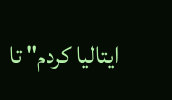ایتالیا کردم" تا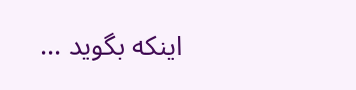اینکه بگوید ...